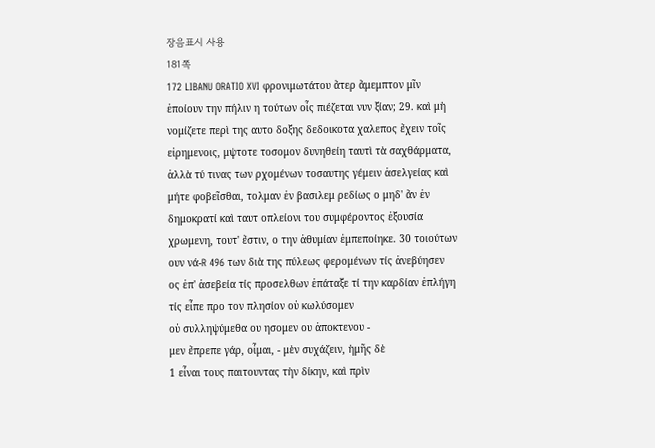장음표시 사용
181쪽
172 LIBANU ORATIO XVI φρονιμωτάτου ἄτερ ἄμεμπτον μῖν ἐποίουν την πήλιν η τούτων οἷς πιέζεται νυν ξίαν; 29. καὶ μὴ νομίζετε περὶ της αυτο δοξης δεδοικοτα χαλεπος ἔχειν τοῖς εἰρημενοις, μψτοτε τοσομον δυνηθείη ταυτὶ τὰ σαχθάρματα, ἀλλὰ τύ τινας των ρχομένων τοσαυτης γέμειν ἀσελγείας καὶ μήτε φοβεῖσθαι, τολμαν ἐν βασιλεμ ρεδίως ο μηδ' ἄν ἐν δημοκρατί καὶ ταυτ οπλείονι του συμφέροντος ἐξουσία χρωμενη, τουτ' ἔστιν, ο την ἀθυμίαν ἐμπεποίηκε. 30 τοιούτων ουν νά-R 496 των διὰ της πύλεως φερομένων τίς ἀνεβύησεν ος ἐπ' ἀσεβεία τίς προσελθων ἐπάταξε τί την καρδίαν ἐπλήγη τίς εἶπε προ τον πλησίον οὐ κωλύσομεν
οὐ συλληψύμεθα ου ησομεν ου ἀποκτενου -
μεν ἔπρεπε γάρ, οἶμαι, - μὲν συχάζειν, ὴμῆς δὲ
1 εἶναι τους παιτουντας τὴν δίκην, καὶ πρὶν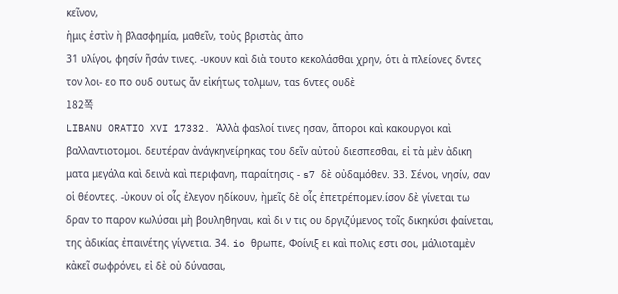κεῖνον,
ἡμις ἐστὶν ὴ βλασφημία, μαθεῖν, τοὐς βριστὰς ἀπο
31 υλίγοι, φησίν ῆσάν τινες. -υκουν καὶ διὰ τουτο κεκολάσθαι χρην, ὁτι ὰ πλείονες δντες τον λοι- εο πο ουδ ουτως ἄν εἰκήτως τολμων, ταs 6ντες ουδὲ
182쪽
LIBANU ORATIO XVI 17332. Ἀλλὰ φαsλοί τινες ησαν, ἄποροι καὶ κακουργοι καὶ βαλλαντιοτομοι. δευτέραν ἀνάγκηνείρηκας του δεῖν αὐτοὐ διεσπεσθαι, εἰ τὰ μὲν ἀδικη ματα μεγάλα καὶ δεινὰ καὶ περιφανη, παραίτησις - s7 δὲ οὐδαμόθεν. 33. Σένοι, νησίν, σαν οἱ θέοντες. -ὐκουν οἱ οἷς ἐλεγον ηδίκουν, ὴμεῖς δὲ οἷς ἐπετρέπομεν.ίσον δὲ γίνεται τω δραν το παρον κωλύσαι μὴ βουληθηναι, καὶ δι ν τις ου δργιζύμενος τοῖς δικηκύσι φαίνεται, της ἀδικίας ἐπαινέτης γίγνετια. 34. io θρωπε, Φοίνιξ ει καὶ πολις εστι σοι, μάλιοταμὲν κἀκεῖ σωφρόνει, εἰ δὲ οὐ δύνασαι,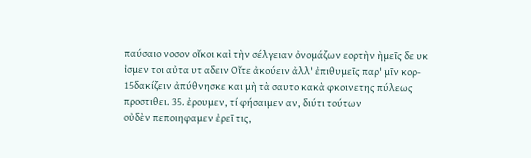παύσαιο νοσον οἴκοι καὶ τὴν σέλγειαν ὀνομάζων εορτὴν ὴμεῖς δε υκ ἰσμεν τοι αὐτα υτ αδειν Οἴτε ἀκούειν ἀλλ' ἐπιθυμεῖς παρ' μῖν κορ- 15δακίζειν ἀπύθνησκε και μὴ τὰ σαυτο κακὰ φκοινετης πύλεως προστιθει. 35. ἐρουμεν, τί φήσαιμεν αν, διύτι τούτων
οὐδὲν πεποιηφαμεν ἐρεῖ τις,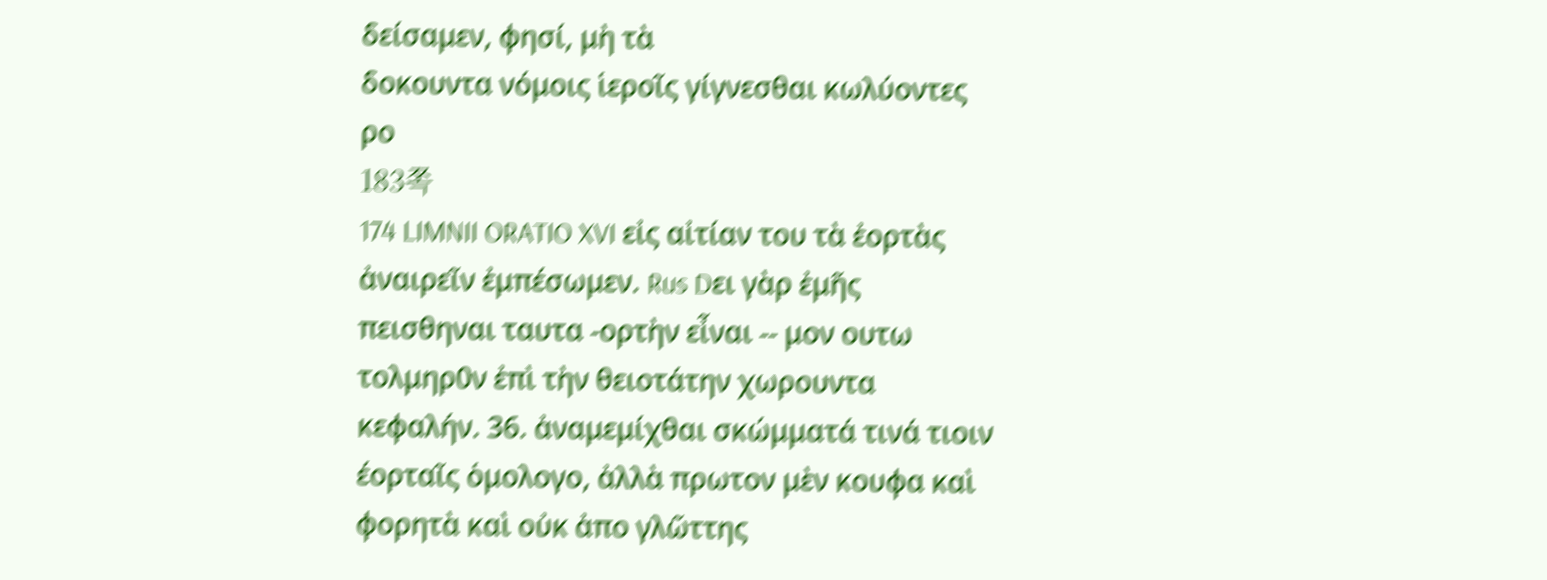δείσαμεν, φησί, μὴ τὰ
δοκουντα νόμοις ἱεροῖς γίγνεσθαι κωλύοντες ρο
183쪽
174 LIMNII ORATIO XVI εἰς αἰτίαν του τὰ ἐορτὰς ἀναιρεῖν ἐμπέσωμεν. Rus Dει γὰρ ἐμῆς πεισθηναι ταυτα -ορτὴν εἶναι -- μον ουτω τολμηρ0ν ἐπὶ τὴν θειοτάτην χωρουντα κεφαλήν. 36. ἀναμεμίχθαι σκώμματά τινά τιοιν έορταῖς ὁμολογο, ἀλλὰ πρωτον μὲν κουφα καὶ φορητὰ καὶ οὐκ ἀπο γλῶττης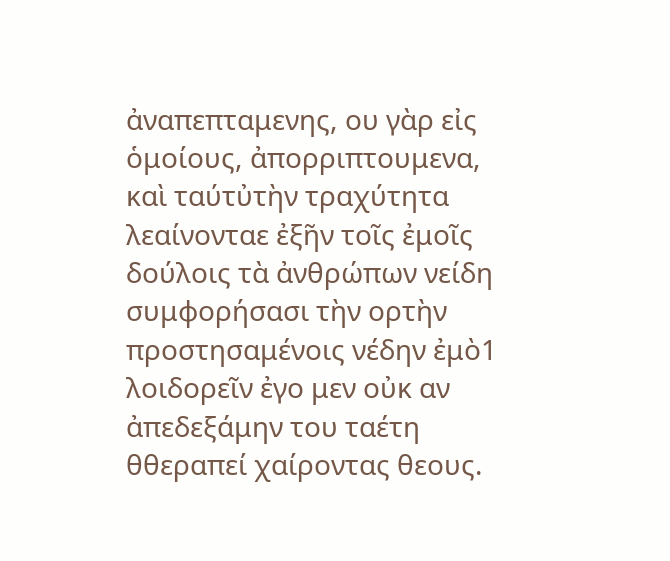ἀναπεπταμενης, ου γὰρ εἰς ὁμοίους, ἀπορριπτουμενα, καὶ ταύτὐτὴν τραχύτητα λεαίνονταε ἐξῆν τοῖς ἐμοῖς δούλοις τὰ ἀνθρώπων νείδη συμφορήσασι τὴν ορτὴν προστησαμένοις νέδην ἐμὸ1 λοιδορεῖν ἐγο μεν οὐκ αν ἀπεδεξάμην του ταέτη θθεραπεί χαίροντας θεους.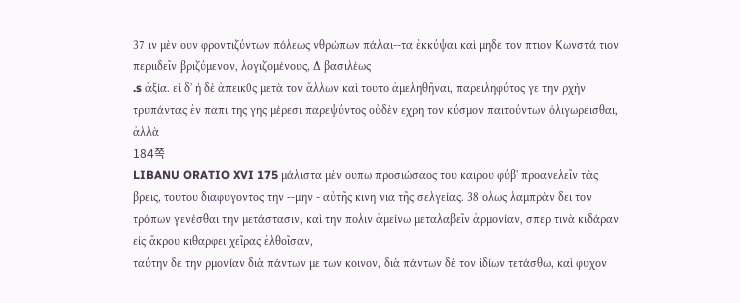37 ιν μὲν ουν φροντιζύντων πόλεως νθρώπων πάλαι--τα ἐκκύψαι καὶ μηδε τον πτιον Κωνστά τιον περιιδεῖν βριζύμενον, λογιζομένους, Δ βασιλέως
.s ἀξία. εἰ δ' ἡ δὲ ἀπεικ0ς μετὰ τον ἄλλων καὶ τουτο ἀμεληθῆναι, παρειληφύτος γε την ρχὴν τρυπάντας ἐν παπι της γης μέρεσι παρεψύντος οὐδὲν εχρη τον κύσμον παιτούντων ὀλιγωρεισθαι, ἀλλὰ
184쪽
LIBANU ORATIO XVI 175 μάλιστα μὲν ουπω προσιώσαος του καιρου φύβ' προανελεῖν τὰς βρεις, τουτου διαφυγοντος την --μην - αὐτῆς κινη νια τῆς σελγείας. 38 ολως λαμπρὰν δει τον τρόπων γενέσθαι την μετάστασιν, καὶ την πολιν ἀμείνω μεταλαβεῖν ἀρμονίαν, σπερ τινὰ κιδάραν εἰς ἄκρου κιθαρφει χεῖρας ἐλθοῖσαν,
ταύτην δε την ρμονίαν διὰ πάντων με των κοινον, διὰ πάντων δὲ τον ἰδίων τετάσθω, καὶ φυχον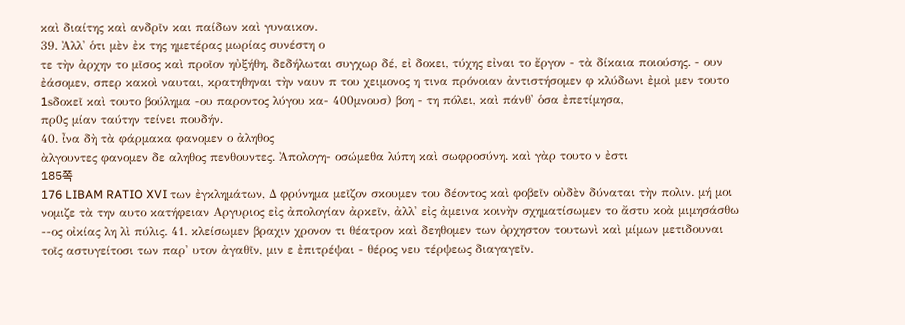καὶ διαίτης καὶ ανδρῖν και παίδων καὶ γυναικον.
39. Ἀλλ' ὁτι μὲν ἐκ της ημετέρας μωρίας συνέστη ο
τε τὴν ἀρχην το μῖσος καὶ προῖον ηὐξήθη, δεδήλωται συγχωρ δέ, εἰ δοκει, τύχης εἰναι το ἔργον - τὰ δίκαια ποιούσης. - ουν ἐάσομεν, σπερ κακοὶ ναυται, κρατηθηναι τὴν ναυν π του χειμονος η τινα πρόνοιαν ἀντιστήσομεν φ κλύδωνι ἐμοὶ μεν τουτο 1sδοκεῖ καὶ τουτο βούλημα -ου παροντος λύγου κα- 400μνουσ) βοη - τη πόλει, καὶ πάνθ' ὁσα ἐπετίμησα,
πρ0ς μίαν ταύτην τείνει πουδήν.
40. ἶνα δὴ τὰ φάρμακα φανομεν ο ἀληθος
ὰλγουντες φανομεν δε αληθος πενθουντες. Ἀπολογη- οσώμεθα λύπη καὶ σωφροσύνη. καὶ γὰρ τουτο ν ἐστι
185쪽
176 LIBAM RATIO XVI των ἐγκλημάτων, Δ φρύνημα μεῖζον σκουμεν του δέοντος καὶ φοβεῖν οὐδὲν δύναται τὴν πολιν. μή μοι νομιζε τὰ την αυτο κατήφειαν Αργυριος εἰς ἀπολογίαν ἀρκεῖν, ἀλλ' εἰς ἀμεινα κοινὴν σχηματίσωμεν το ἄστυ κοὰ μιμησάσθω --ος οἰκίας λη λὶ πύλις. 41. κλείσωμεν βραχιν χρονον τι θέατρον καὶ δεηθομεν των ὀρχηστον τουτωνὶ καὶ μίμων μετιδουναι τοῖς αστυγείτοσι των παρ' υτον ἀγαθῖν, μιν ε ἐπιτρέψαι - θέρος νευ τέρψεως διαγαγεῖν.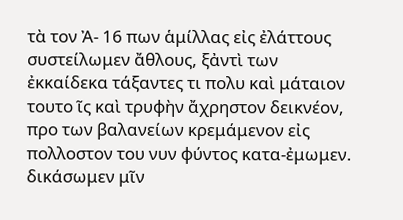τὰ τον Ἀ- 16 πων ἁμίλλας εἰς ἐλάττους συστείλωμεν ἄθλους, ξἀντὶ των ἐκκαίδεκα τάξαντες τι πολυ καὶ μάταιον τουτο ῖς καὶ τρυφὴν ἄχρηστον δεικνέον, προ των βαλανείων κρεμάμενον εἰς πολλοστον του νυν φύντος κατα-ἐμωμεν. δικάσωμεν μῖν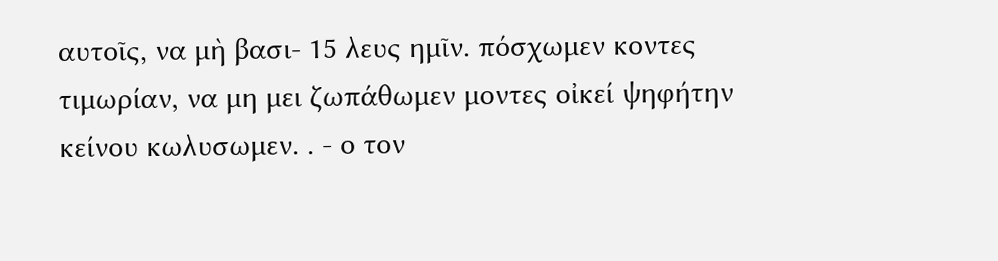αυτοῖς, να μὴ βασι- 15 λευς ημῖν. πόσχωμεν κοντες τιμωρίαν, να μη μει ζωπάθωμεν μοντες οἰκεί ψηφήτην κείνου κωλυσωμεν. . - ο τον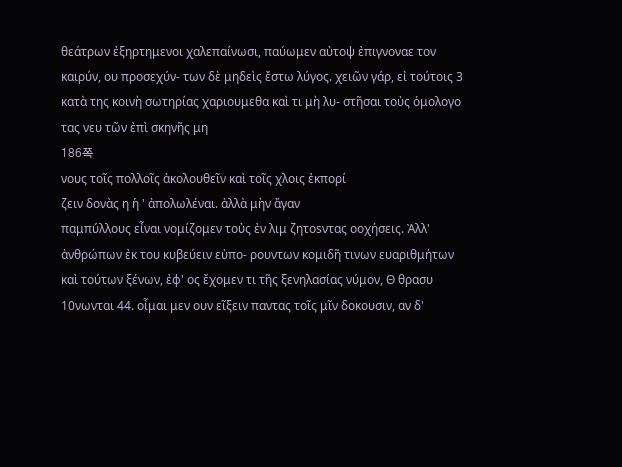θεάτρων ἐξηρτημενοι χαλεπαίνωσι, παύωμεν αὐτοψ ἐπιγνοναε τον καιρύν, ου προσεχύν- των δὲ μηδεὶς ἔστω λύγος. χειῶν γάρ, εἰ τούτοις 3 κατὰ της κοινὴ σωτηρίας χαριουμεθα καὶ τι μὴ λυ- στῆσαι τοὐς ὁμολογο τας νευ τῶν ἐπὶ σκηνῆς μη
186쪽
νους τοῖς πολλοῖς ἀκολουθεῖν καὶ τοῖς χλοις ἐκπορί
ζειν δονὰς η ἡ ' ἀπολωλέναι. ἀλλὰ μὴν ἄγαν
παμπύλλους εἶναι νομίζομεν τοὐς ἐν λιμ ζητοsντας ooχήσεις. Ἀλλ' ἀνθρώπων ἐκ του κυβεύειν εὐπο- ρουντων κομιδῆ τινων ευαριθμήτων καὶ τούτων ξένων, ἐφ' ος ἔχομεν τι τῆς ξενηλασίας νύμον, Θ θρασυ 10νωνται 44. οἶμαι μεν ουν εῖξειν παντας τοῖς μῖν δοκουσιν, αν δ'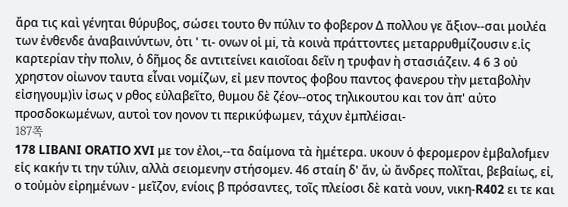ἄρα τις καὶ γένηται θύρυβος, σώσει τουτο θν πύλιν το φοβερον Δ πολλου γε ἄξιον--σαι μοιλέα των ἐνθενδε ἀναβαινύντων, ὁτι ' τι- ονων οἱ μi, τὰ κοινὰ πράττοντες μεταρρυθμίζουσιν ε.ἰς καρτερίαν τὴν πολιν, ὁ δῆμος δε αντιτείνει καιοῖοαι δεῖν η τρυφαν ὴ στασιάζειν. 4 6 3 οὐ χρηστον οἰωνον ταυτα εἶναι νομίζων, εἰ μεν ποντος φοβου παντος φανερου τὴν μεταβολὴν εἰσηγουμ)ὶν ἰσως ν ρθος εὐλαβεῖτο, θυμου δὲ ζέον--οτος τηλικουτου και τον ἀπ' αὐτο προσδοκωμένων, αυτοὶ τον ηονον τι περικύφωμεν, τάχυν ἐμπλέiσαι-
187쪽
178 LIBANI ORATIO XVI με τον ἐλοι,--τα δαίμονα τὰ ὴμέτερα. υκουν ὁ φερομερον ἐμβαλοfμεν εἰς κακήν τι την τύλιν, αλλὰ σειομενην στήσομεν. 46 σταίη δ' ἄν, ὼ ἄνδρες πολῖται, βεβαίως, εἰ, ο τοὐμὸν εἰρημένων - μεῖζον, ενίοις β πρόσαντες, τοῖς πλείοσι δὲ κατὰ νουν, νικη-R402 ει τε και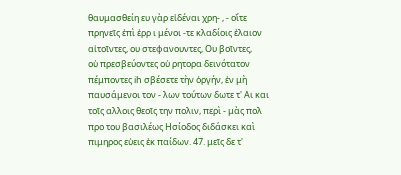θαυμασθείη ευ γὰρ εἰδέναι χρη- , - οἴτε πρηνεῖς ἐπὶ ἐρρ ι μένοι -τε κλαδίοις ἐλαιον αἰτοῖντες, ου στεφανουντες, Ου βοῖντες,
οὐ πρεσβεύοντες οὐ ρητορα δεινότατον πέμποντες ih σβέσετε τὴν ὁργήν, ἐν μὴ παυσάμενοι τον - λων τούτων δωτε τ' Αι και τοῖς αλλοις θεοῖς την πολιν, περὶ - μὰς πολ προ του βασιλέως Ησίοδος διδάσκει καὶ πιμηρος εὐεις ἐκ παίδων. 47. μεῖς δε τ'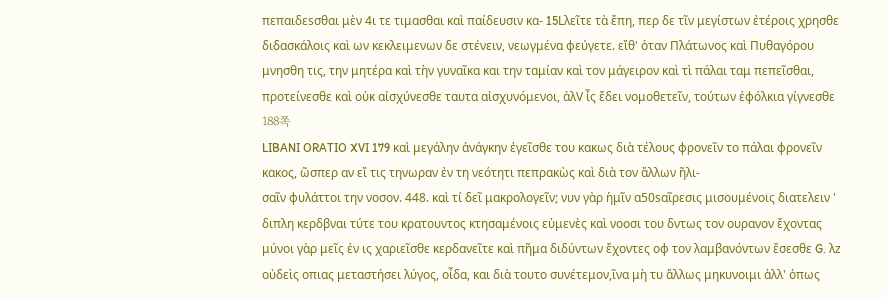πεπαιδεsσθαι μὲν 4ι τε τιμασθαι καὶ παίδευσιν κα- 15Lλεῖτε τὰ ἔπη, περ δε τῖν μεγίστων ἐτέροις χρησθε διδασκάλοις καὶ ων κεκλειμενων δε στένειν, νεωγμένα φεύγετε. εἴθ' ὁταν Πλάτωνος καὶ Πυθαγόρου μνησθη τις, την μητέρα καὶ τὴν γυναῖκα και την ταμίαν καὶ τον μάγειρον καὶ τὶ πάλαι ταμ πεπεῖσθαι, προτείνεσθε καὶ οὐκ αἰσχύνεσθε ταυτα αἰσχυνόμενοι, ἀλV ἷς ἔδει νομοθετεῖν, τούτων ἐφόλκια γίγνεσθε
188쪽
LIBANI ORATIO XVI 179 καὶ μεγάλην ἀνάγκην ἐγεῖσθε του κακως διὰ τέλους φρονεῖν το πάλαι φρονεῖν κακος, ῶσπερ αν εἴ τις τηνωραν ἐν τη νεότητι πεπρακὼς καὶ διὰ τον ἄλλων ῆλι-
σαῖν φυλάττοι την νοσον. 448. καὶ τί δεῖ μακρολογεῖν; νυν γὰρ ἡμῖν α50sαῖρεσις μισουμένοις διατελειν ' διπλη κερδβναι τύτε του κρατουντος κτησαμένοις εὐμενὲς καὶ νοοσι του δντως τον ουρανον ἔχοντας μύνοι γὰρ μεῖς ἐν ις χαριεῖσθε κερδανεῖτε καὶ πῆμα διδύντων ἔχοντες οφ τον λαμβανόντων ἔσεσθε G. λz οὐδεὶς οπιας μεταστήσει λύγος, οἶδα, και διὰ τουτο συνέτεμον,ῖνα μὴ τυ ἄλλως μηκυνοιμι ἀλλ' ὁπως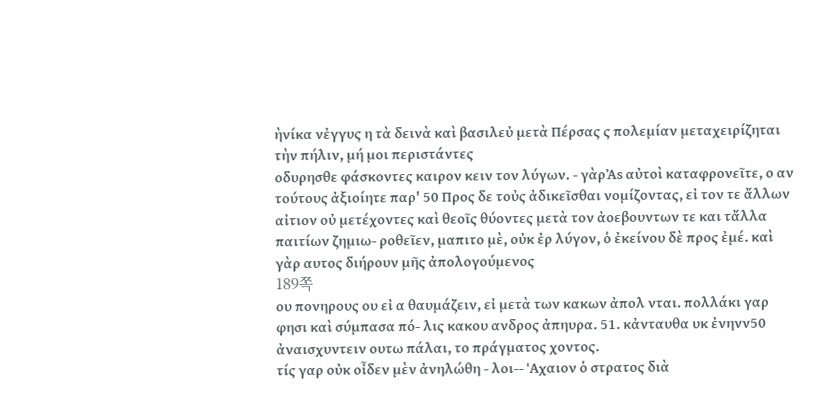ὴνίκα νἐγγυς η τὰ δεινὰ καὶ βασιλεὐ μετὰ Πέρσας ς πολεμίαν μεταχειρίζηται τὴν πήλιν, μή μοι περιστάντες
οδυρησθε φάσκοντες καιρον κειν τον λύγων. - γὰρἈs αὐτοὶ καταφρονεῖτε, ο αν τούτους ἀξιοίητε παρ' 50 Προς δε τοὐς ἀδικεῖσθαι νομίζοντας, εἰ τον τε ἄλλων αἰτιον οὐ μετέχοντες καὶ θεοῖς θύοντες μετὰ τον ἀοεβουντων τε και τἄλλα παιτίων ζημιω- ροθεῖεν, μαπιτο μὲ, οὐκ ἐρ λύγον, ὁ ἐκείνου δὲ προς ἐμέ. καὶ γὰρ αυτος διήρουν μῆς ἀπολογούμενος
189쪽
ου πονηρους ου εἰ α θαυμάζειν, εἰ μετὰ των κακων ἀπολ νται. πολλάκι γαρ φησι καὶ σύμπασα πό- λις κακου ανδρος ἀπηυρα. 51. κἀνταυθα υκ ἐνηνν50 ἀναισχυντειν ουτω πάλαι, το πράγματος χοντος.
τίς γαρ οὐκ οἶδεν μὲν ἀνηλώθη - λοι-- 'Aχαιον ὁ στρατος διὰ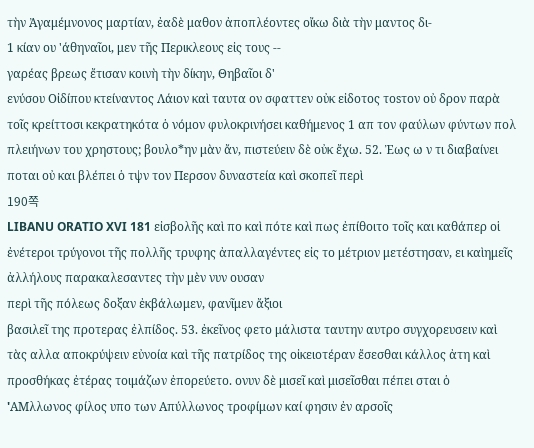τὴν Ἀγαμέμνονος μαρτίαν, ἐαδὲ μαθον ἀποπλέοντες οἴκω διὰ τὴν μαντος δι-
1 κίαν ου 'άθηναῖοι, μεν τῆς Περικλεους εἰς τους --
γαρέας βρεως ἔτισαν κοινὴ τὴν δίκην, Θηβαῖοι δ'
ενύσου Οἰδίπου κτείναντος Λάιον καὶ ταυτα ον σφαττεν οὐκ εἰδοτος τοsτον οὐ δρον παρὰ τοῖς κρείττοσι κεκρατηκότα ὁ νόμον φυλοκρινήσει καθήμενος 1 απ τον φαύλων φύντων πολ πλειήνων του χρηστους; βουλο*ην μὰν ἄν, πιστεύειν δὲ οὐκ ἔχω. 52. Ἐως ω ν τι διαβαίνει ποται οὐ και βλέπει ὁ τψν τον Περσον δυναστεία καὶ σκοπεῖ περὶ
190쪽
LIBANU ORATIO XVI 181 εἰσβολῆς καὶ πο καὶ πότε καὶ πως ἐπίθοιτο τοῖς και καθάπερ οἱ ἐνέτεροι τρύγονοι τῆς πολλῆς τρυφης ἀπαλλαγέντες εἰς το μέτριον μετέστησαν, ει καὶημεῖς ἀλλήλους παρακαλεσαντες τὴν μὲν νυν ουσαν
περὶ τῆς πόλεως δοξαν ἐκβάλωμεν, φανῖμεν ἄξιοι
βασιλεῖ της προτερας ἐλπίδος. 53. ἐκεῖνος φετο μάλιστα ταυτην αυτρο συγχορευσειν καὶ τὰς αλλα αποκρύψειν εὐνοία καὶ τῆς πατρίδος της οἰκειοτέραν ἔσεσθαι κάλλος ἀτη καὶ προσθήκας ἐτέρας τοιμάζων ἐπορεύετο. ονυν δὲ μισεῖ καὶ μισεῖσθαι πέπει σται ὁ 'AMλλωνος φίλος υπο των Απύλλωνος τροφίμων καί φησιν ἐν αρσοῖς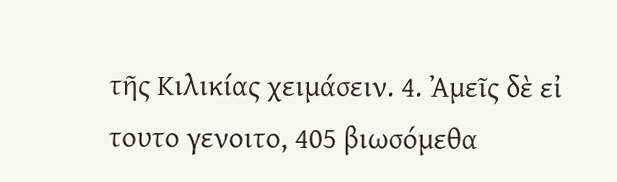τῆς Κιλικίας χειμάσειν. 4. Ἀμεῖς δὲ εἰ τουτο γενοιτο, 405 βιωσόμεθα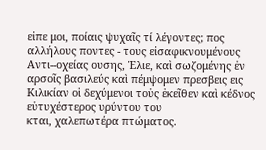εἰπε μοι, ποίαις ψυχαῖς τί λέγοντες; πος αλλήλους ποντες - τους εἰσαφικνουμένους Αντι--οχείας ουσης, Ἐλιε, καὶ σωζομένης ἐν αρσοῖς βασιλεύς καὶ πέμψομεν πρεσβεις εις Κιλικίαν οἱ δεχύμενοι τοὐς ἐκεῖθεν καὶ κέδνος εὐτυχέστερος υρύντου του
κται, χαλεπωτέρα πτώματος.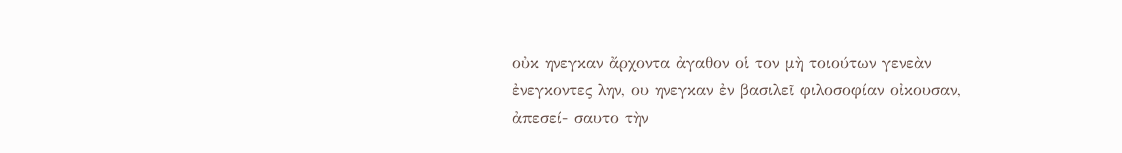οὐκ ηνεγκαν ἄρχοντα ἀγαθον οἱ τον μὴ τοιούτων γενεὰν ἐνεγκοντες λην, ου ηνεγκαν ἐν βασιλεῖ φιλοσοφίαν οἰκουσαν, ἀπεσεί- σαυτο τὴν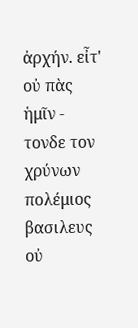ἀρχήν. εἶτ' οὐ πὰς ἡμῖν - τονδε τον χρύνων πολέμιος βασιλευς οὐ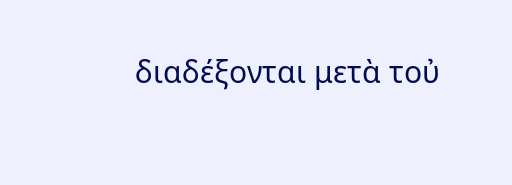διαδέξονται μετὰ τοὐ